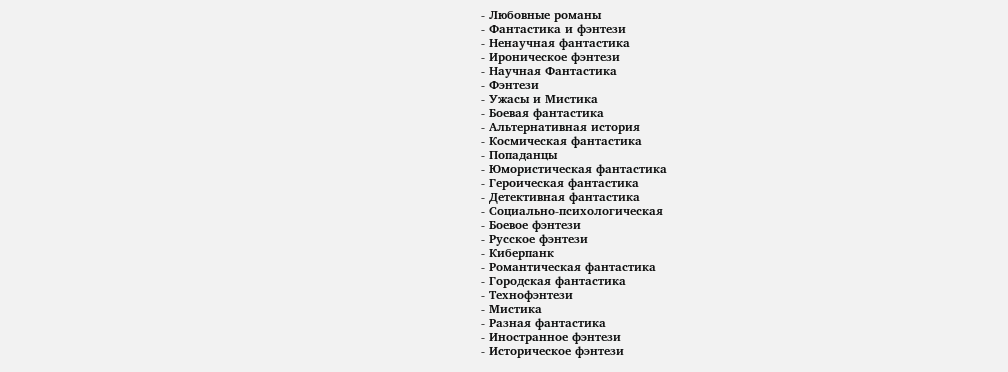- Любовные романы
- Фантастика и фэнтези
- Ненаучная фантастика
- Ироническое фэнтези
- Научная Фантастика
- Фэнтези
- Ужасы и Мистика
- Боевая фантастика
- Альтернативная история
- Космическая фантастика
- Попаданцы
- Юмористическая фантастика
- Героическая фантастика
- Детективная фантастика
- Социально-психологическая
- Боевое фэнтези
- Русское фэнтези
- Киберпанк
- Романтическая фантастика
- Городская фантастика
- Технофэнтези
- Мистика
- Разная фантастика
- Иностранное фэнтези
- Историческое фэнтези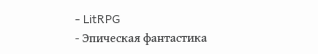- LitRPG
- Эпическая фантастика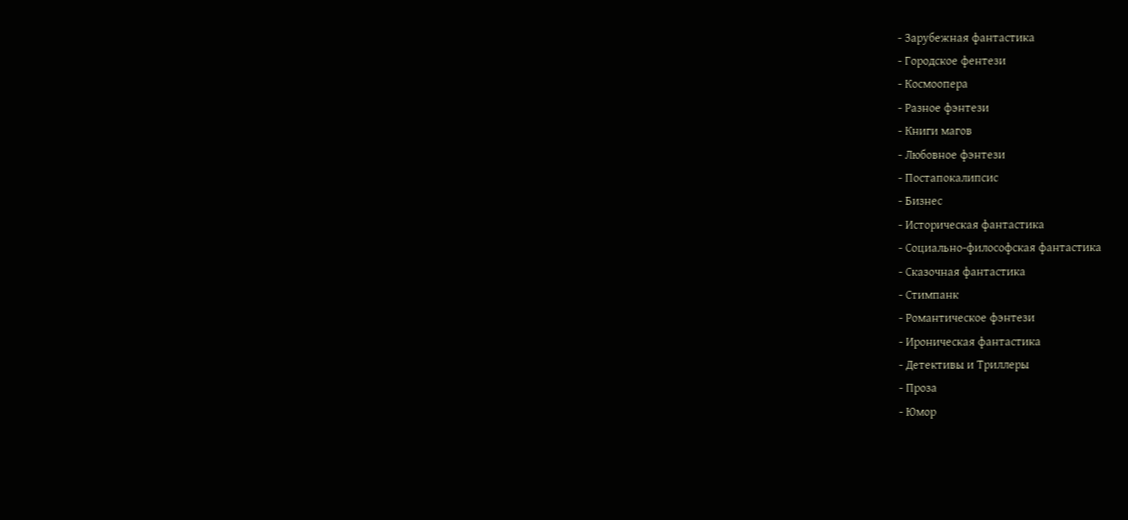- Зарубежная фантастика
- Городское фентези
- Космоопера
- Разное фэнтези
- Книги магов
- Любовное фэнтези
- Постапокалипсис
- Бизнес
- Историческая фантастика
- Социально-философская фантастика
- Сказочная фантастика
- Стимпанк
- Романтическое фэнтези
- Ироническая фантастика
- Детективы и Триллеры
- Проза
- Юмор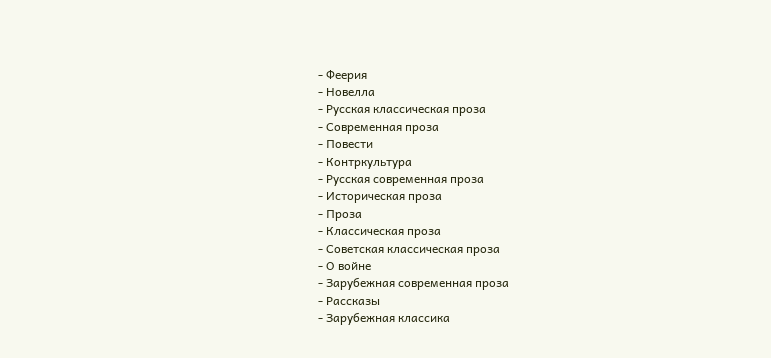- Феерия
- Новелла
- Русская классическая проза
- Современная проза
- Повести
- Контркультура
- Русская современная проза
- Историческая проза
- Проза
- Классическая проза
- Советская классическая проза
- О войне
- Зарубежная современная проза
- Рассказы
- Зарубежная классика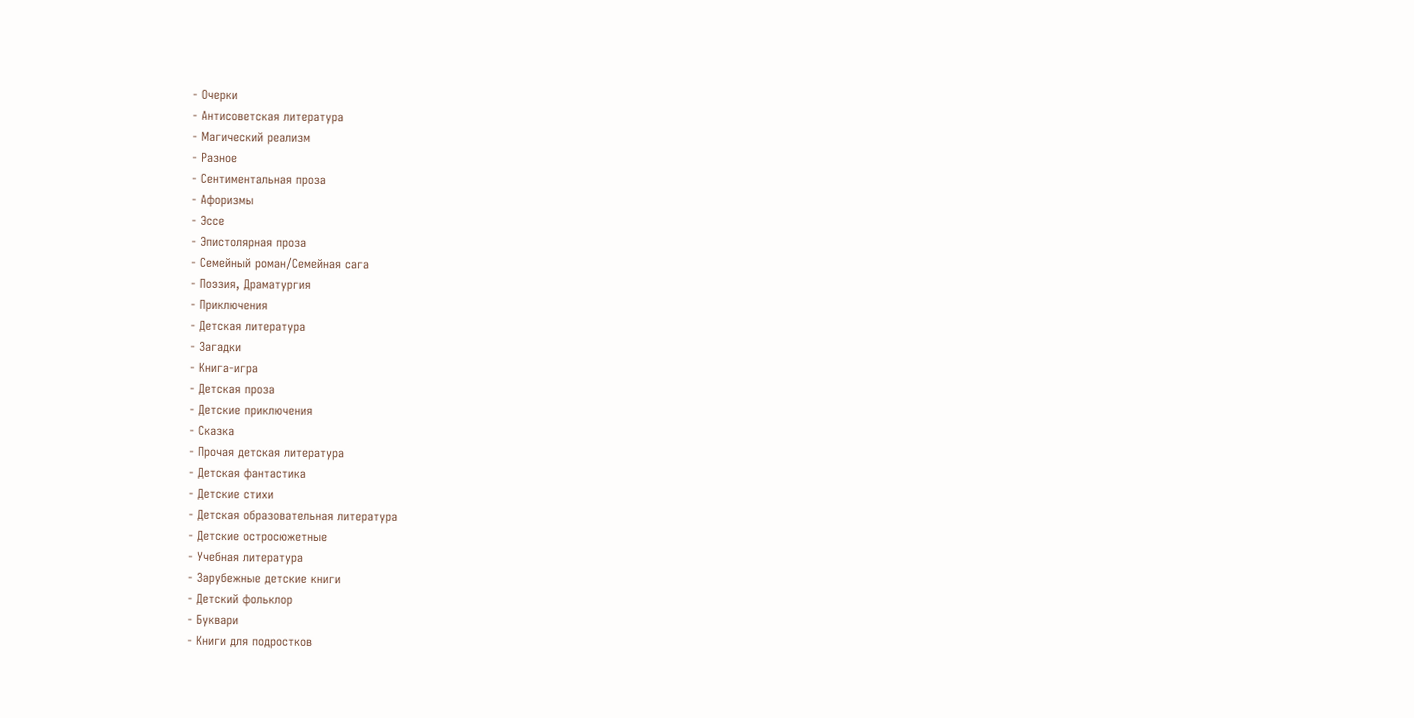- Очерки
- Антисоветская литература
- Магический реализм
- Разное
- Сентиментальная проза
- Афоризмы
- Эссе
- Эпистолярная проза
- Семейный роман/Семейная сага
- Поэзия, Драматургия
- Приключения
- Детская литература
- Загадки
- Книга-игра
- Детская проза
- Детские приключения
- Сказка
- Прочая детская литература
- Детская фантастика
- Детские стихи
- Детская образовательная литература
- Детские остросюжетные
- Учебная литература
- Зарубежные детские книги
- Детский фольклор
- Буквари
- Книги для подростков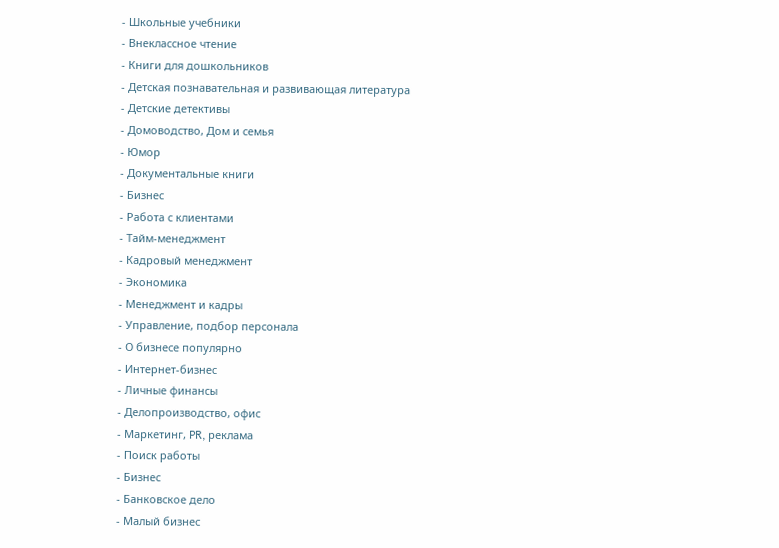- Школьные учебники
- Внеклассное чтение
- Книги для дошкольников
- Детская познавательная и развивающая литература
- Детские детективы
- Домоводство, Дом и семья
- Юмор
- Документальные книги
- Бизнес
- Работа с клиентами
- Тайм-менеджмент
- Кадровый менеджмент
- Экономика
- Менеджмент и кадры
- Управление, подбор персонала
- О бизнесе популярно
- Интернет-бизнес
- Личные финансы
- Делопроизводство, офис
- Маркетинг, PR, реклама
- Поиск работы
- Бизнес
- Банковское дело
- Малый бизнес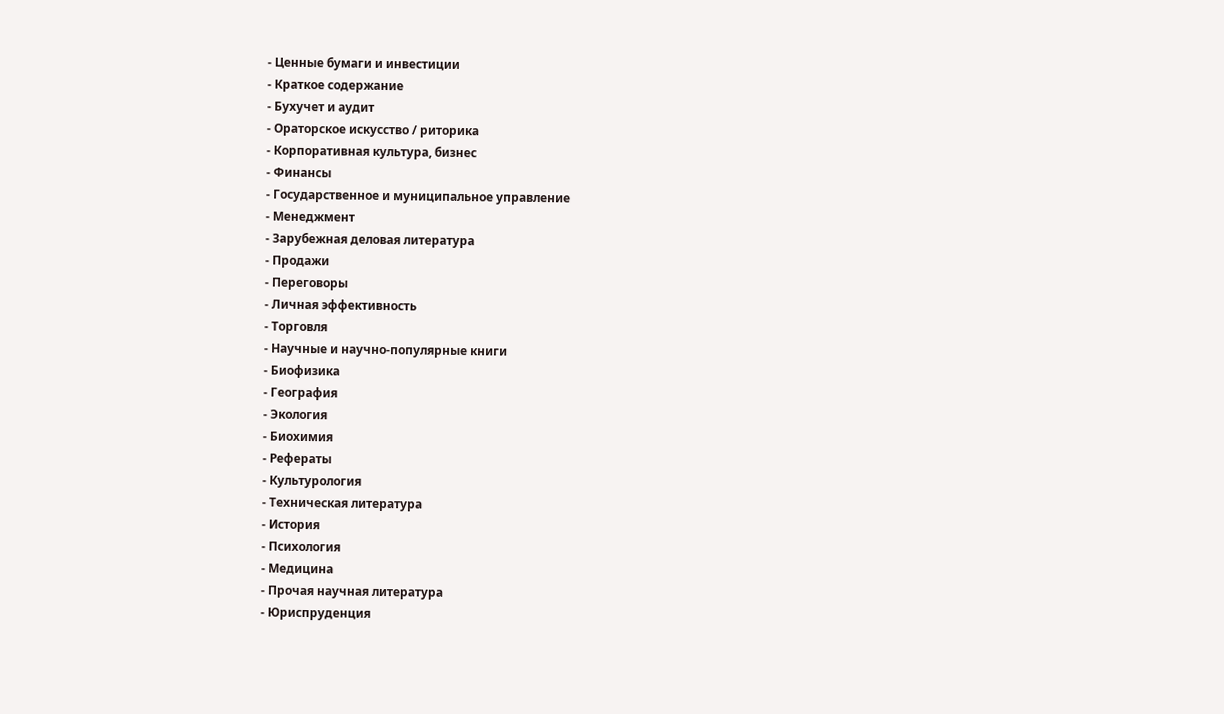- Ценные бумаги и инвестиции
- Краткое содержание
- Бухучет и аудит
- Ораторское искусство / риторика
- Корпоративная культура, бизнес
- Финансы
- Государственное и муниципальное управление
- Менеджмент
- Зарубежная деловая литература
- Продажи
- Переговоры
- Личная эффективность
- Торговля
- Научные и научно-популярные книги
- Биофизика
- География
- Экология
- Биохимия
- Рефераты
- Культурология
- Техническая литература
- История
- Психология
- Медицина
- Прочая научная литература
- Юриспруденция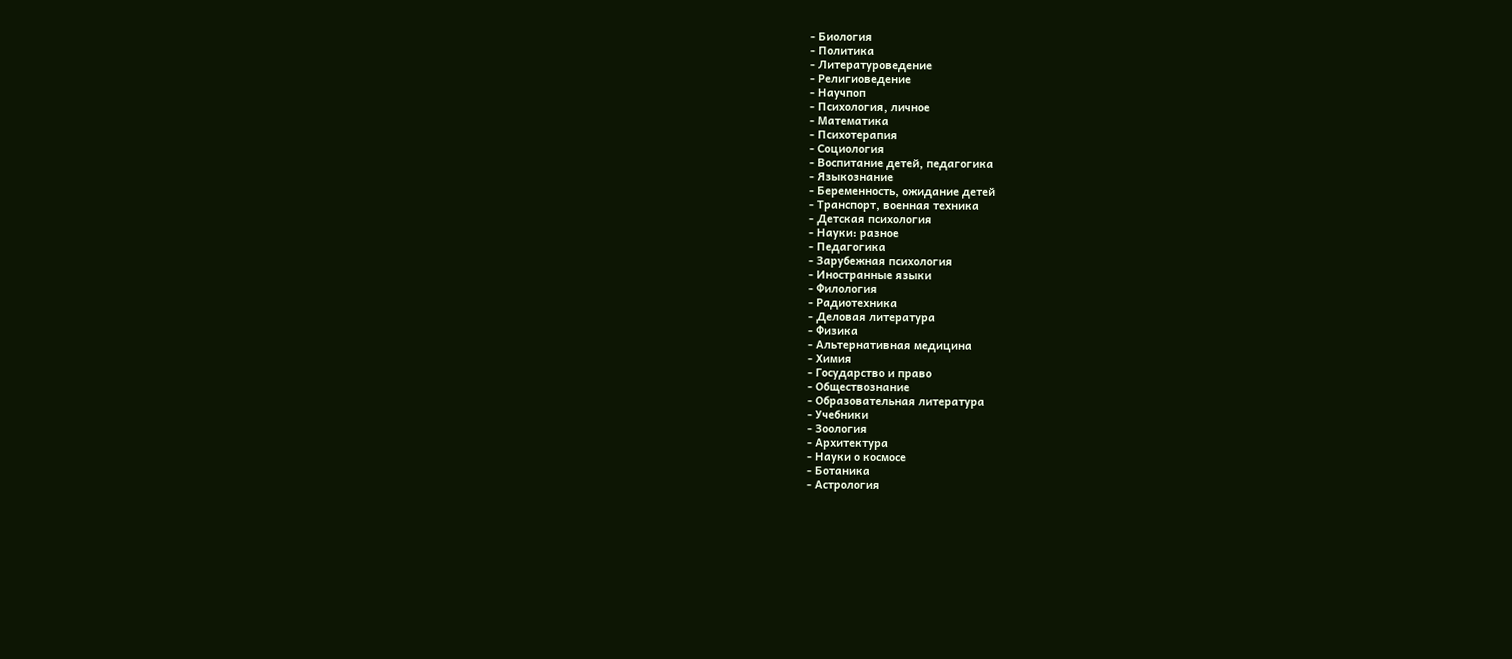- Биология
- Политика
- Литературоведение
- Религиоведение
- Научпоп
- Психология, личное
- Математика
- Психотерапия
- Социология
- Воспитание детей, педагогика
- Языкознание
- Беременность, ожидание детей
- Транспорт, военная техника
- Детская психология
- Науки: разное
- Педагогика
- Зарубежная психология
- Иностранные языки
- Филология
- Радиотехника
- Деловая литература
- Физика
- Альтернативная медицина
- Химия
- Государство и право
- Обществознание
- Образовательная литература
- Учебники
- Зоология
- Архитектура
- Науки о космосе
- Ботаника
- Астрология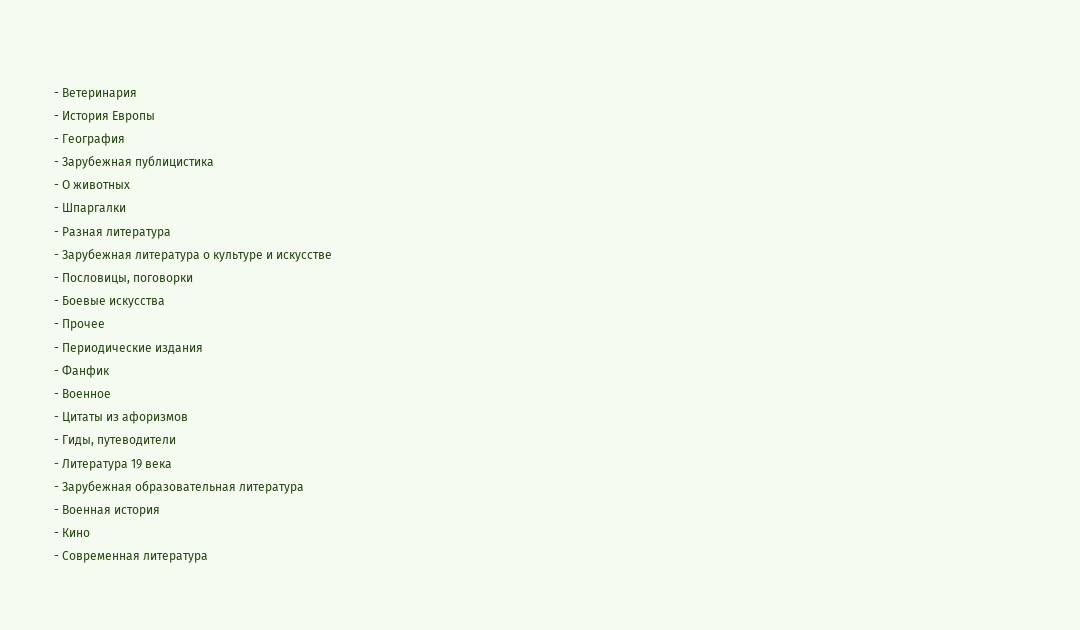- Ветеринария
- История Европы
- География
- Зарубежная публицистика
- О животных
- Шпаргалки
- Разная литература
- Зарубежная литература о культуре и искусстве
- Пословицы, поговорки
- Боевые искусства
- Прочее
- Периодические издания
- Фанфик
- Военное
- Цитаты из афоризмов
- Гиды, путеводители
- Литература 19 века
- Зарубежная образовательная литература
- Военная история
- Кино
- Современная литература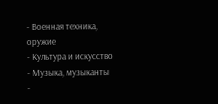- Военная техника, оружие
- Культура и искусство
- Музыка, музыканты
-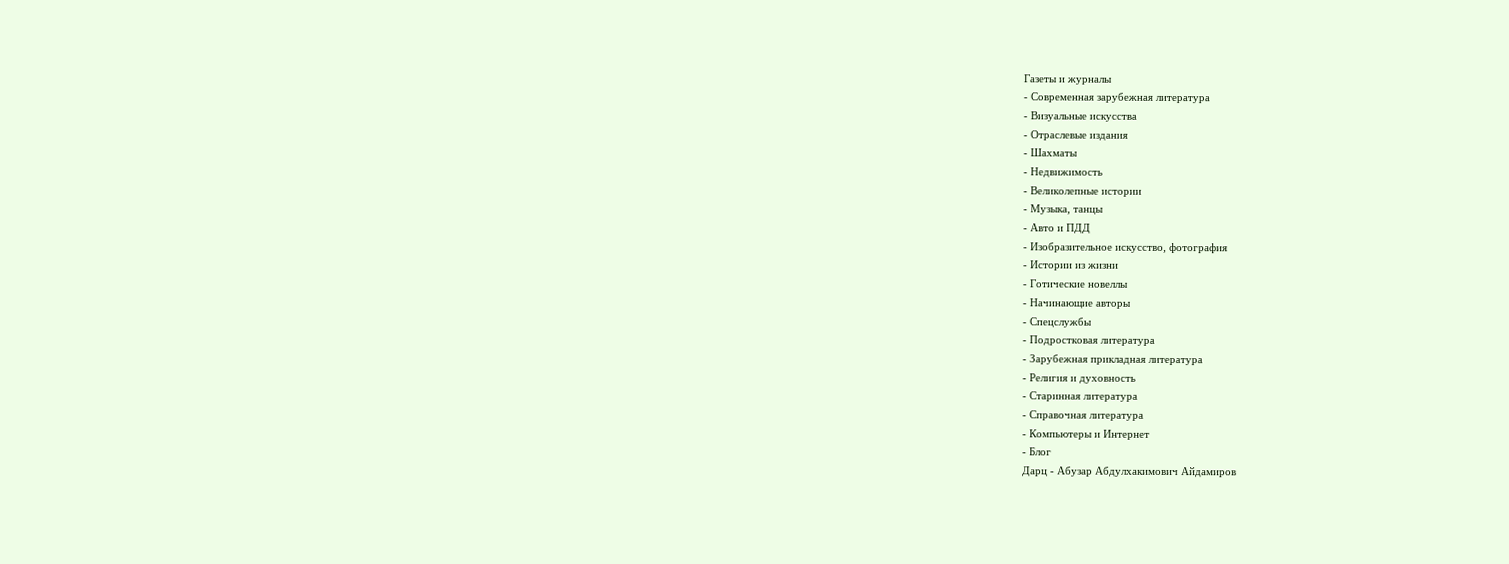Газеты и журналы
- Современная зарубежная литература
- Визуальные искусства
- Отраслевые издания
- Шахматы
- Недвижимость
- Великолепные истории
- Музыка, танцы
- Авто и ПДД
- Изобразительное искусство, фотография
- Истории из жизни
- Готические новеллы
- Начинающие авторы
- Спецслужбы
- Подростковая литература
- Зарубежная прикладная литература
- Религия и духовность
- Старинная литература
- Справочная литература
- Компьютеры и Интернет
- Блог
Дарц - Абузар Абдулхакимович Айдамиров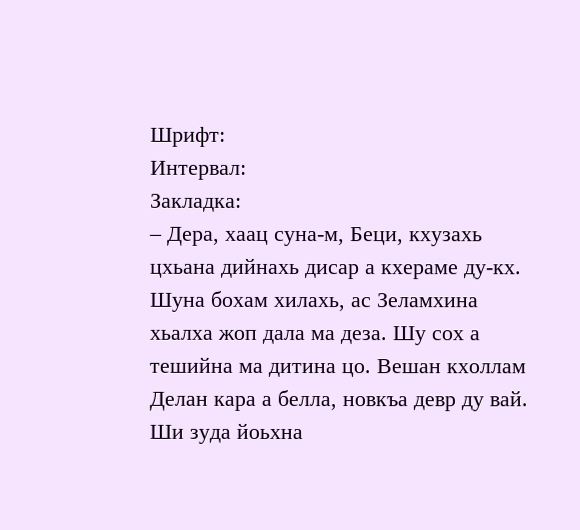Шрифт:
Интервал:
Закладка:
– Дера, хаац суна-м, Беци, кхузахь цхьана дийнахь дисар а кхераме ду-кх. Шуна бохам хилахь, ас Зеламхина хьалха жоп дала ма деза. Шу сох а тешийна ма дитина цо. Вешан кхоллам Делан кара а белла, новкъа девр ду вай.
Ши зуда йоьхна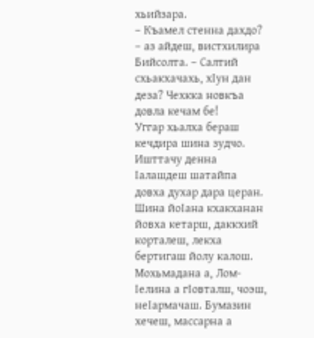хьийзара.
– Къамел стенна дахдо? – аз айдеш, вистхилира Бийсолта. – Салтий схьакхачахь, хIун дан деза? Чехкка новкъа довла кечам бе!
Уггар хьалха бераш кечдира шина зудчо. Ишттачу денна Iалашдеш шатайпа довха духар дара церан. Шина йоIана кхакханан йовха кетарш, даккхий корталеш, лекха бертигаш йолу калош. Мохьмадана а, Лом-Iелина а гIовталш, чоэш, неIармачаш. Бумазин хечеш, массарна а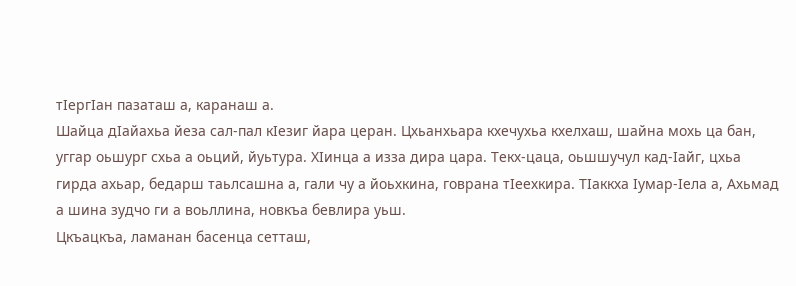тIергIан пазаташ а, каранаш а.
Шайца дIайахьа йеза сал-пал кIезиг йара церан. Цхьанхьара кхечухьа кхелхаш, шайна мохь ца бан, уггар оьшург схьа а оьций, йуьтура. ХIинца а изза дира цара. Текх-цаца, оьшшучул кад-Iайг, цхьа гирда ахьар, бедарш таьлсашна а, гали чу а йоьхкина, говрана тIеехкира. ТIаккха Iумар-Iела а, Ахьмад а шина зудчо ги а воьллина, новкъа бевлира уьш.
Цкъацкъа, ламанан басенца сетташ,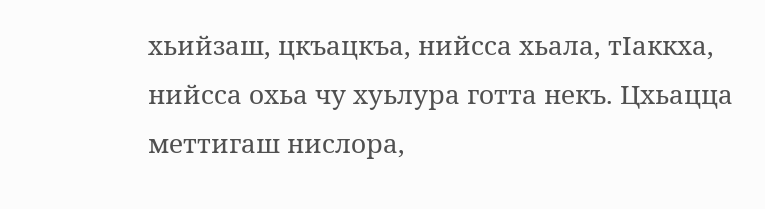хьийзаш, цкъацкъа, нийсса хьала, тIаккха, нийсса охьа чу хуьлура готта некъ. Цхьацца меттигаш нислора,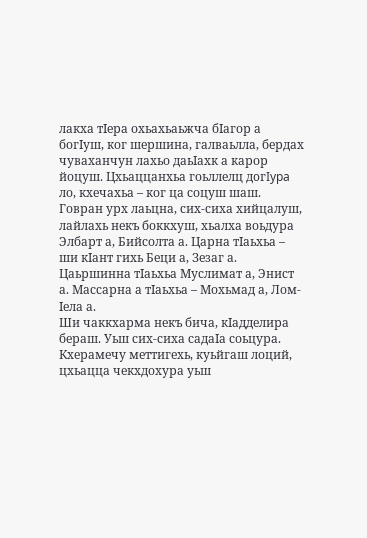лакха тIера охьахьаьжча бIагор а богIуш, ког шершина, галваьлла, бердах чуваханчун лахьо даьIахк а карор йоцуш. Цхьаццанхьа гоьллелц дoгIypa ло, кхечахьа – ког ца соцуш шаш. Говран урх лаьцна, сих-сиха хийцалуш, лайлахь некъ боккхуш, хьалха воьдура Элбарт а, Бийсолта а. Царна тIаьхьа – ши кIант гихь Беци а, Зезаг а. Цаьршинна тIаьхьа Муслимат а, Энист а. Массарна а тIаьхьа – Мохьмад а, Лом-Iела а.
Ши чаккхарма некъ бича, кIадделира бераш. Уьш сих-сиха садаIа соьцура. Кхерамечу меттигехь, куьйгаш лоций, цхьацца чекхдохура уьш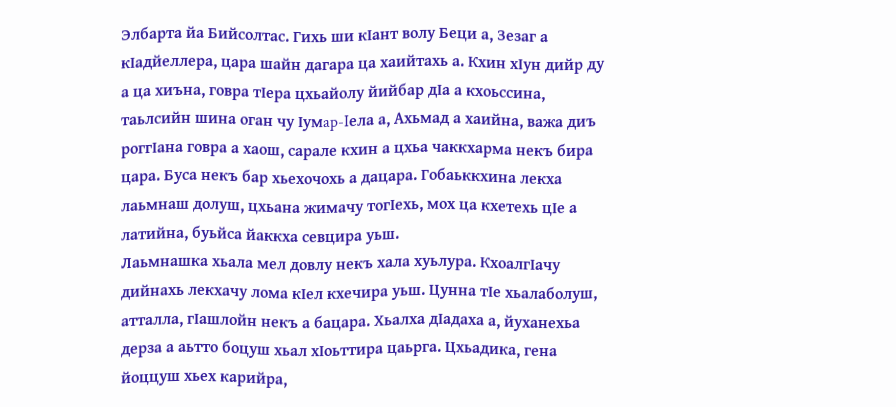Элбарта йа Бийсолтас. Гихь ши кIант волу Беци а, Зезаг а кIадйеллера, цара шайн дагара ца хаийтахь а. Кхин хIун дийр ду а ца хиъна, говра тIера цхьайолу йийбар дIa а кхоьссина, таьлсийн шина оган чу Iyмap-Iела а, Ахьмад а хаийна, важа диъ роггIана говра а хаош, сарале кхин а цхьа чаккхарма некъ бира цара. Буса некъ бар хьехочохь а дацара. Гобаьккхина лекха лаьмнаш долуш, цхьана жимачу тогIехь, мох ца кхетехь цIе а латийна, буьйса йаккха севцира уьш.
Лаьмнашка хьала мел довлу некъ хала хуьлура. КхоалгIачу дийнахь лекхачу лома кIел кхечира уьш. Цунна тIе хьалаболуш, атталла, гIашлойн некъ а бацара. Хьалха дIадаха а, йуханехьа дерза а аьтто боцуш хьал хIоьттира цаьрга. Цхьадика, гена йоццуш хьех карийра,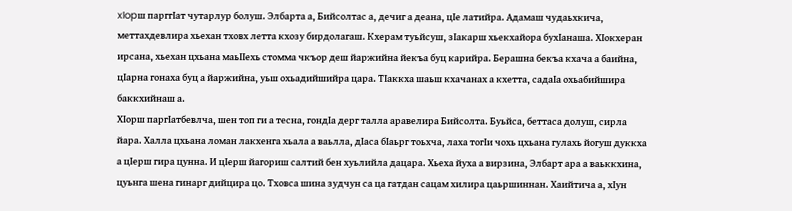xIopш парггIат чутарлур болуш. Элбарта а, Бийсолтас а, дечиг а деана, цIe латийра. Адамаш чудаьхкича, меттахдевлира хьехан тховх летта кхозу бирдолагаш. Кхерам туьйсуш, зIакарш хьекхайора бухIанаша. ХIокхеран ирсана, хьехан цхьана маьIIехь стомма чкъор деш йаржийна йекъа буц карийра. Берашна бекъа кхача а баийна, цIарна гонаха буц а йаржийна, уьш охьадийшийра цара. ТIаккха шаьш кхачанах а кхетта, садаIа охьабийшира баккхийнаш а.
ХIорш паргIатбевлча, шен топ ги а тесна, гондIа дерг талла аравелира Бийсолта. Буьйса, беттаса долуш, сирла йара. Халла цхьана ломан лакхенга хьала а ваьлла, дIаса бIаьрг тоьхча, лаха тогIи чохь цхьана гулахь йогуш дуккха а цIерш гира цунна. И цIерш йагориш салтий бен хуьлийла дацара. Хьеха йуха а вирзина, Элбарт ара а ваьккхина, цуьнга шена гинарг дийцира цо. Тховса шина зудчун са ца гатдан сацам хилира цаьршиннан. Хаийтича а, хIун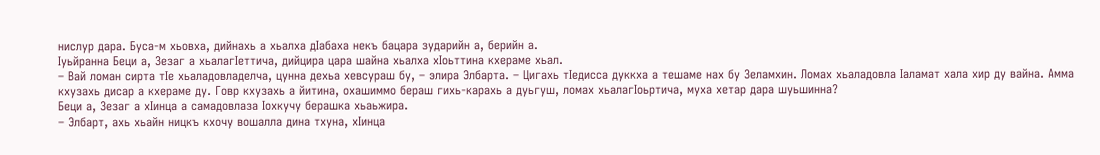нислур дара. Буса-м хьовха, дийнахь а хьалха дIабаха некъ бацара зударийн а, берийн а.
Iуьйранна Беци а, Зезаг а хьалагIеттича, дийцира цара шайна хьалха хIоьттина кхераме хьал.
– Вай ломан сирта тIе хьаладовладелча, цунна дехьа хевсураш бу, – элира Элбарта. – Цигахь тIедисса дуккха а тешаме нах бу Зеламхин. Ломах хьаладовла Iаламат хала хир ду вайна. Амма кхузахь дисар а кхераме ду. Говр кхузахь а йитина, охашиммо бераш гихь-карахь а дуьгуш, ломах хьалагIоьртича, муха хетар дара шуьшинна?
Беци а, Зезаг а хIинца а самадовлаза Iохкучу берашка хьаьжира.
– Элбарт, ахь хьайн ницкъ кхочу вошалла дина тхуна, хIинца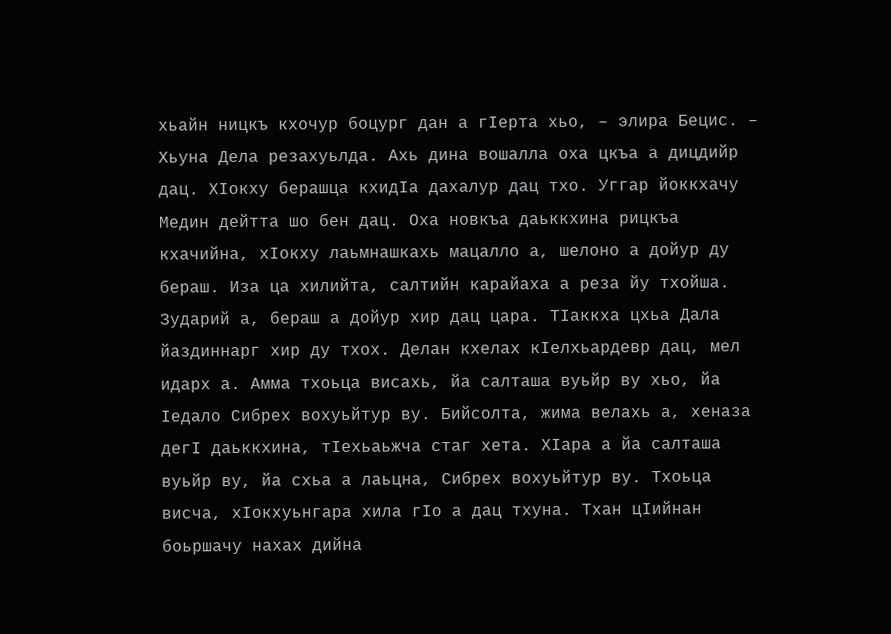хьайн ницкъ кхочур боцург дан а гIерта хьо, – элира Бецис. – Хьуна Дела резахуьлда. Ахь дина вошалла оха цкъа а дицдийр дац. ХIокху берашца кхидIа дахалур дац тхо. Уггар йоккхачу Медин дейтта шо бен дац. Оха новкъа даьккхина рицкъа кхачийна, хIокху лаьмнашкахь мацалло а, шелоно а дойур ду бераш. Иза ца хилийта, салтийн карайаха а реза йу тхойша. Зударий а, бераш а дойур хир дац цара. ТIаккха цхьа Дала йаздиннарг хир ду тхох. Делан кхелах кIелхьардевр дац, мел идарх а. Амма тхоьца висахь, йа салташа вуьйр ву хьо, йа Iедало Сибрех вохуьйтур ву. Бийсолта, жима велахь а, хеназа дегI даьккхина, тIехьаьжча стаг хета. ХIара а йа салташа вуьйр ву, йа схьа а лаьцна, Сибрех вохуьйтур ву. Тхоьца висча, хIокхуьнгара хила гIo а дац тхуна. Тхан цIийнан боьршачу нахах дийна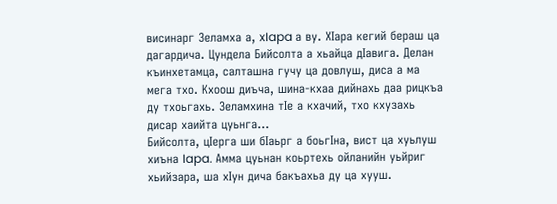висинарг Зеламха а, xIapa а ву. ХIара кегий бераш ца дагардича. Цундела Бийсолта а хьайца дIавига. Делан къинхетамца, салташна гучу ца довлуш, диса а ма мега тхо. Кхоош диъча, шина-кхаа дийнахь даа рицкъа ду тхоьгахь. Зеламхина тIе а кхачий, тхо кхузахь дисар хаийта цуьнга…
Бийсолта, цIeргa ши бIаьрг а боьгIна, вист ца хуьлуш хиъна Iapa. Амма цуьнан коьртехь ойланийн уьйриг хьийзара, ша хIун дича бакъахьа ду ца хууш.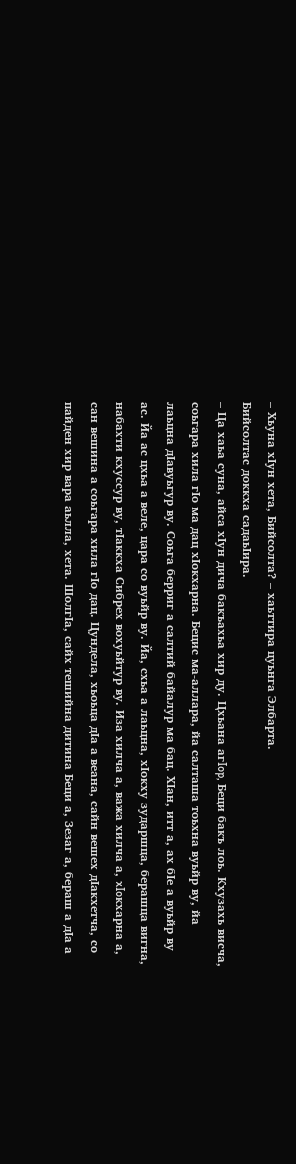– Хьуна хIун хета, Бийсолта? – хаьттира цуьнга Элбарта.
Бийсолтас доккха садаьIира.
– Ца хаьа суна, айса хIун дича бакъахьа хир ду. Цхьана aгIop, Беци бакъ лоь. Кхузахь висча, соьгара хила гIo ма дац хIокхарна. Бецис ма-аллара, йа салташа тоьхна вуьйр ву, йа лаьцна дIавуьгур ву. Соьга берриг а салтий байалур ма бац. ХIан, итт а, ах бIе а вуьйр ву ас. Йа ас цхьа а веле, цара со вуьйр ву. Йа, схьа а лаьцна, хIокху зударшца, берашца вигна, набахти кхуссур ву, тIаккха Сибрех вохуьйтур ву. Иза хилча а, важа хилча а, xIoкхарна а, сан вешина а соьгара хила гIo дац. Цундела, хьоьца дIа а веана, сайн вешех дIакхетча, со пайден хир вара аьлла, хета. ШолгIа, сайх тешийна дитина Беци а, Зезаг а, бераш а дIа а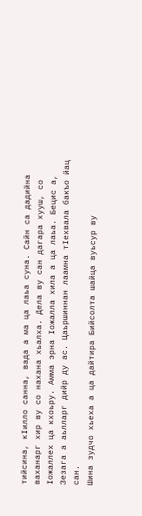тийсина, кIилло санна, вада а ма ца лаьа суна. Сайн са дадийна ваханарг хир ву со нахана хьалха. Дела ву сан дагара хууш, со Iожаллех ца кхоьру. Амма эрна Iожалла хила а ца лаьа. Бецис а, Зезага а аьлларг дийр ду ас. Цаьршиннан лаамна тIехвала бакъо йац сан.
Шина зудчо хьеха а ца дайтира Бийсолта шайца вуьсур ву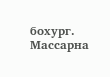бохург. Массарна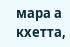мара а кхетта,